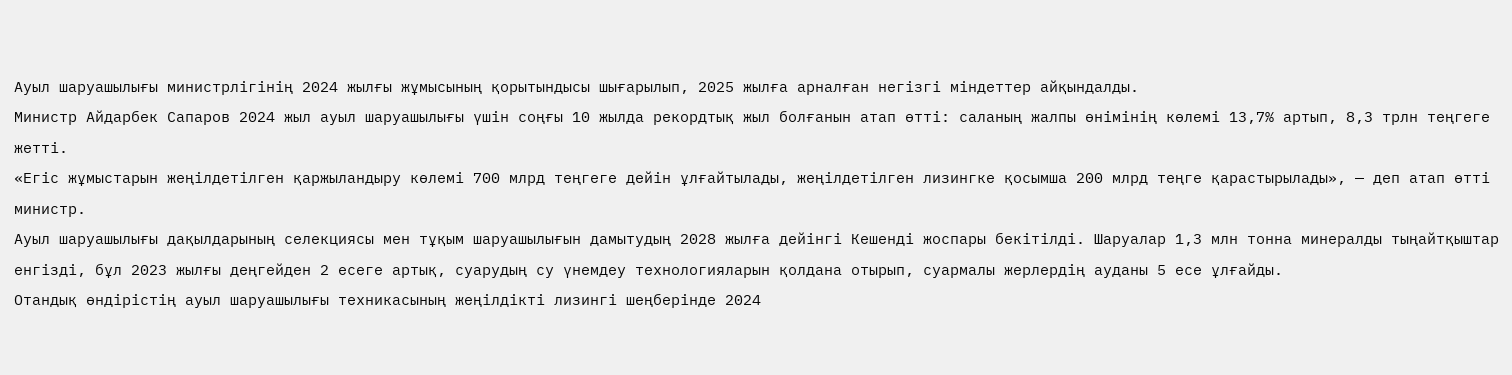Ауыл шаруашылығы министрлігінің 2024 жылғы жұмысының қорытындысы шығарылып, 2025 жылға арналған негізгі міндеттер айқындалды.
Министр Айдарбек Сапаров 2024 жыл ауыл шаруашылығы үшін соңғы 10 жылда рекордтық жыл болғанын атап өтті: саланың жалпы өнімінің көлемі 13,7% артып, 8,3 трлн теңгеге жетті.
«Егіс жұмыстарын жеңілдетілген қаржыландыру көлемі 700 млрд теңгеге дейін ұлғайтылады, жеңілдетілген лизингке қосымша 200 млрд теңге қарастырылады», — деп атап өтті министр.
Ауыл шаруашылығы дақылдарының селекциясы мен тұқым шаруашылығын дамытудың 2028 жылға дейінгі Кешенді жоспары бекітілді. Шаруалар 1,3 млн тонна минералды тыңайтқыштар енгізді, бұл 2023 жылғы деңгейден 2 есеге артық, суарудың су үнемдеу технологияларын қолдана отырып, суармалы жерлердің ауданы 5 есе ұлғайды.
Отандық өндірістің ауыл шаруашылығы техникасының жеңілдікті лизингі шеңберінде 2024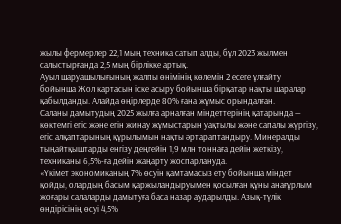жылы фермерлер 22,1 мың техника сатып алды, бұл 2023 жылмен салыстырғанда 2,5 мың бірлікке артық.
Ауыл шаруашылығының жалпы өнімінің көлемін 2 есеге ұлғайту бойынша Жол картасын іске асыру бойынша бірқатар нақты шаралар қабылданды. Алайда өңірлерде 80% ғана жұмыс орындалған.
Саланы дамытудың 2025 жылға арналған міндеттерінің қатарында — көктемгі егіс және егін жинау жұмыстарын уақтылы және сапалы жүргізу, егіс алқаптарының құрылымын нақты әртараптандыру. Минералды тыңайтқыштарды енгізу деңгейін 1,9 млн тоннаға дейін жеткізу, техниканы 6,5%-ға дейін жаңарту жоспарлануда.
«Үкімет экономиканың 7% өсуін қамтамасыз ету бойынша міндет қойды, олардың басым қаржыландыруымен қосылған құны анағұрлым жоғары салаларды дамытуға баса назар аударылды. Азық-түлік өндірісінің өсуі 4,5%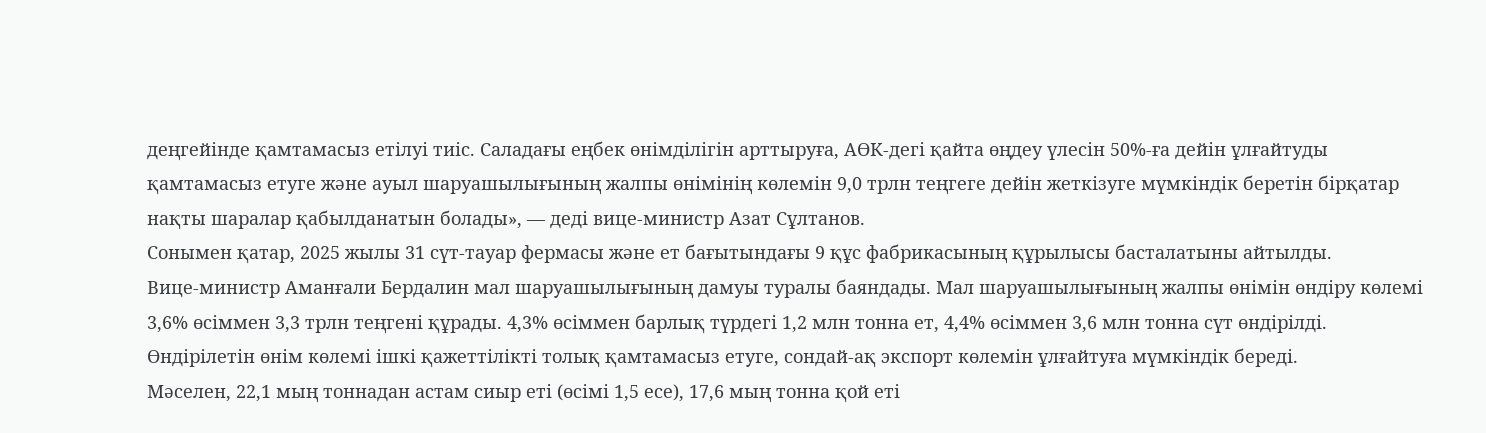деңгейінде қамтамасыз етілуі тиіс. Саладағы еңбек өнімділігін арттыруға, АӨК-дегі қайта өңдеу үлесін 50%-ға дейін ұлғайтуды қамтамасыз етуге және ауыл шаруашылығының жалпы өнімінің көлемін 9,0 трлн теңгеге дейін жеткізуге мүмкіндік беретін бірқатар нақты шаралар қабылданатын болады», — деді вице-министр Азат Сұлтанов.
Сонымен қатар, 2025 жылы 31 сүт-тауар фермасы және ет бағытындағы 9 құс фабрикасының құрылысы басталатыны айтылды.
Вице-министр Аманғали Бердалин мал шаруашылығының дамуы туралы баяндады. Мал шаруашылығының жалпы өнімін өндіру көлемі 3,6% өсіммен 3,3 трлн теңгені құрады. 4,3% өсіммен барлық түрдегі 1,2 млн тонна ет, 4,4% өсіммен 3,6 млн тонна сүт өндірілді. Өндірілетін өнім көлемі ішкі қажеттілікті толық қамтамасыз етуге, сондай-ақ экспорт көлемін ұлғайтуға мүмкіндік береді.
Мәселен, 22,1 мың тоннадан астам сиыр еті (өсімі 1,5 есе), 17,6 мың тонна қой еті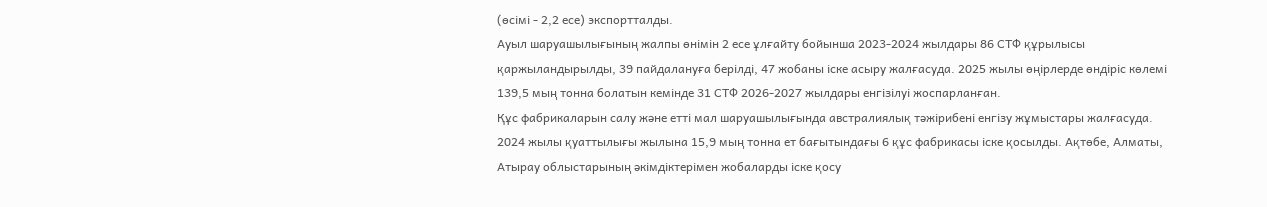(өсімі - 2,2 есе) экспортталды.
Ауыл шаруашылығының жалпы өнімін 2 есе ұлғайту бойынша 2023-2024 жылдары 86 СТФ құрылысы қаржыландырылды, 39 пайдалануға берілді, 47 жобаны іске асыру жалғасуда. 2025 жылы өңірлерде өндіріс көлемі 139,5 мың тонна болатын кемінде 31 СТФ 2026-2027 жылдары енгізілуі жоспарланған.
Құс фабрикаларын салу және етті мал шаруашылығында австралиялық тәжірибені енгізу жұмыстары жалғасуда. 2024 жылы қуаттылығы жылына 15,9 мың тонна ет бағытындағы 6 құс фабрикасы іске қосылды. Ақтөбе, Алматы, Атырау облыстарының әкімдіктерімен жобаларды іске қосу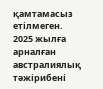қамтамасыз етілмеген.
2025 жылға арналған австралиялық тәжірибені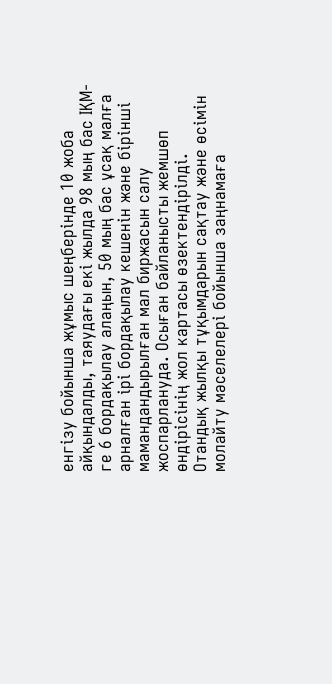енгізу бойынша жұмыс шеңберінде 10 жоба айқындалды, таяудағы екі жылда 98 мың бас ІҚМ-ге 6 бордақылау алаңын, 50 мың бас ұсақ малға арналған ірі бордақылау кешенін және бірінші мамандандырылған мал биржасын салу жоспарлануда. Осыған байланысты жемшөп өндірісінің жол картасы өзектендірілді.
Отандық жылқы тұқымдарын сақтау және өсімін молайту мәселелері бойынша заңнамаға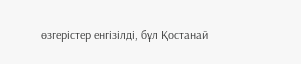өзгерістер енгізілді, бұл Қостанай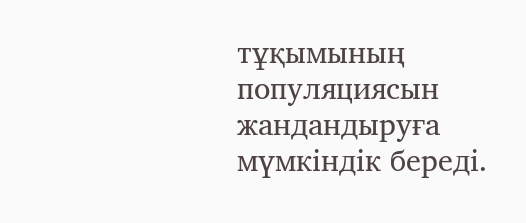тұқымының популяциясын жандандыруға мүмкіндік береді.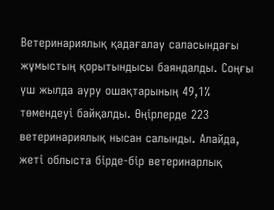Ветеринариялық қадағалау саласындағы жұмыстың қорытындысы баяндалды. Соңғы үш жылда ауру ошақтарының 49,1% төмендеуі байқалды. Өңірлерде 223 ветеринариялық нысан салынды. Алайда, жеті облыста бірде-бір ветеринарлық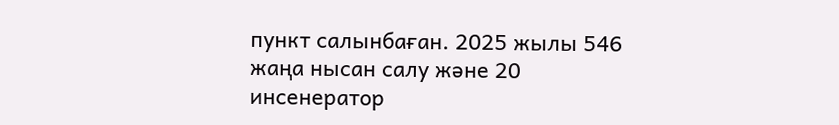пункт салынбаған. 2025 жылы 546 жаңа нысан салу және 20 инсенератор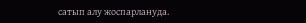сатып алу жоспарлануда.